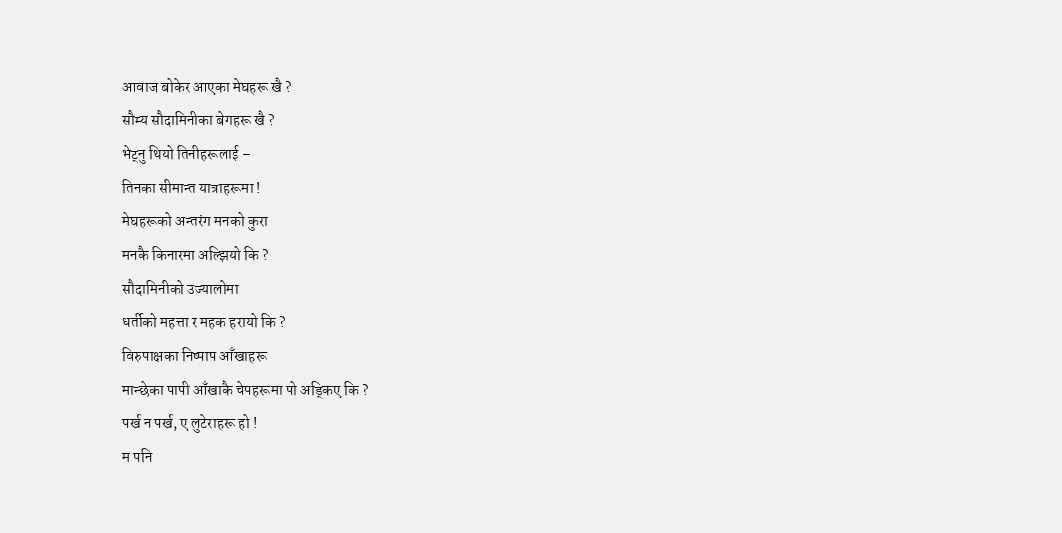आवाज बोकेर आएका मेघहरू खै ?
सौम्य सौदामिनीका बेगहरू खै ?
भेट्नु थियो तिनीहरूलाई –
तिनका सीमान्त यात्राहरूमा !
मेघहरूको अन्तरंग मनको कुरा
मनकै किनारमा अल्झियो कि ?
सौदामिनीको उज्यालोमा
धर्तीको महत्ता र महक हरायो कि ?
विरुपाक्षका निष्पाप आँखाहरू
मान्छेका पापी आँखाकै चेपहरूमा पो अड्किए कि ?
पर्ख न पर्ख, ए लुटेराहरू हो !
म पनि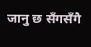जानु छ सँगसँगै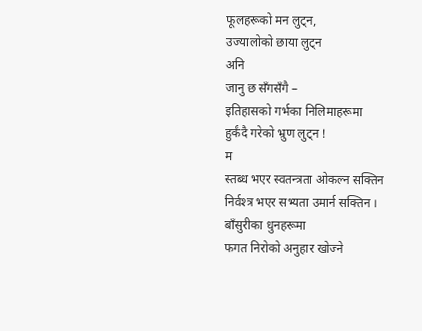फूलहरूको मन लुट्न,
उज्यालोको छाया लुट्न
अनि
जानु छ सँगसँगै –
इतिहासको गर्भका निलिमाहरूमा
हुर्कंदै गरेको भ्रुण लुट्न !
म
स्तब्ध भएर स्वतन्त्रता ओकल्न सक्तिन
निर्वश्त्र भएर सभ्यता उमार्न सक्तिन ।
बाँसुरीका धुनहरूमा
फगत निरोको अनुहार खोज्ने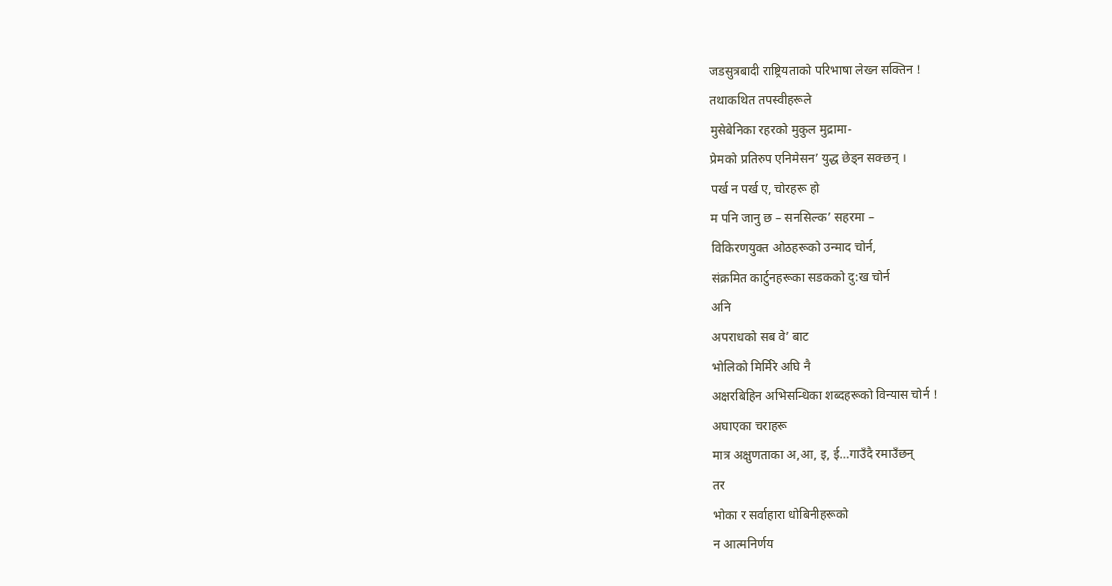जडसुत्रबादी राष्ट्रियताको परिभाषा लेख्न सक्तिन !
तथाकथित तपस्वीहरूले
मुसेबेनिका रहरको मुकुल मुद्रामा-
प्रेमको प्रतिरुप एनिमेसन’ युद्ध छेड्न सक्छन् ।
पर्ख न पर्ख ए, चोरहरू हो
म पनि जानु छ – सनसिल्क’ सहरमा –
विकिरणयुक्त ओठहरूको उन्माद चोर्न,
संक्रमित कार्टुनहरूका सडकको दु:ख चोर्न
अनि
अपराधको सब वे’ बाट
भोलिको मिर्मिरे अघि नै
अक्षरबिहिन अभिसन्धिका शब्दहरूको विन्यास चोर्न !
अघाएका चराहरू
मात्र अक्षुणताका अ,आ, इ, ई…गाउँदै रमाउँछन्
तर
भोका र सर्वाहारा धोबिनीहरूको
न आत्मनिर्णय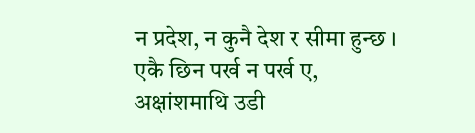न प्रदेश, न कुनै देश र सीमा हुन्छ ।
एकै छिन पर्ख न पर्ख ए,
अक्षांशमाथि उडी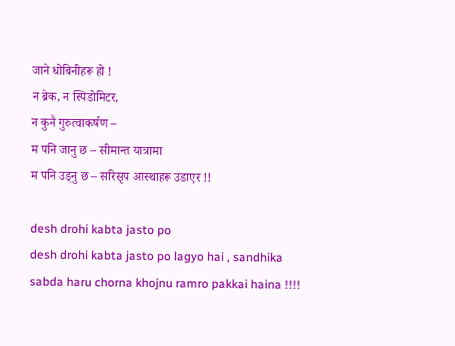जाने धोबिनीहरू हो !
न ब्रेक, न स्पिडोमिटर,
न कुनै गुरुत्वाकर्षण –
म पनि जानु छ – सीमान्त यात्रामा
म पनि उड्नु छ – सरिसृप आस्थाहरू उडाएर !!

desh drohi kabta jasto po
desh drohi kabta jasto po lagyo hai , sandhika sabda haru chorna khojnu ramro pakkai haina !!!!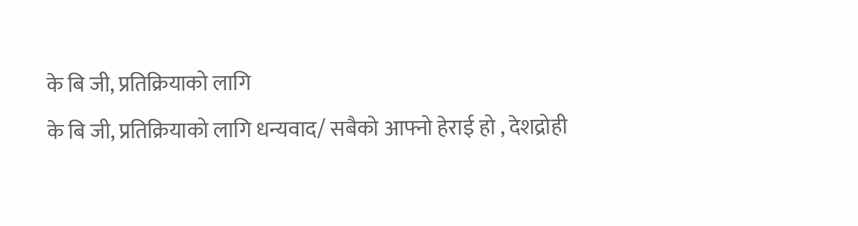के बि जी, प्रतिक्रियाको लागि
के बि जी, प्रतिक्रियाको लागि धन्यवाद/ सबैको आफ्नो हेराई हो , देशद्रोही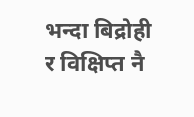भन्दा बिद्रोही र विक्षिप्त नै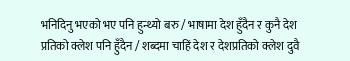भनिदिनु भएको भए पनि हुन्थ्यो बरु / भाषामा देश हुँदैन र कुनै देश प्रतिको क्लेश पनि हुँदैन / शब्दमा चाहिं देश र देशप्रतिको क्लेश दुवै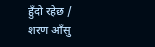हुँदो रहेछ /
शरण आँसु